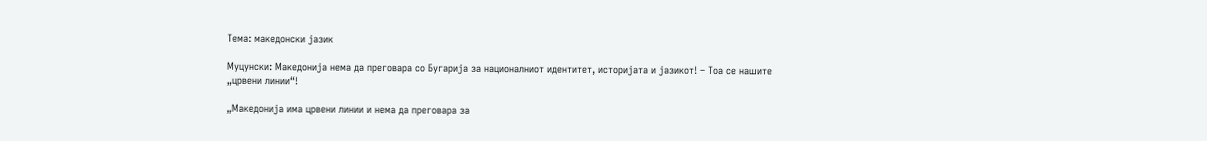Тема: македонски јазик

Муцунски: Македонија нема да преговара со Бугарија за националниот идентитет, историјата и јазикот! – Тоа се нашите „црвени линии“!

„Македонија има црвени линии и нема да преговара за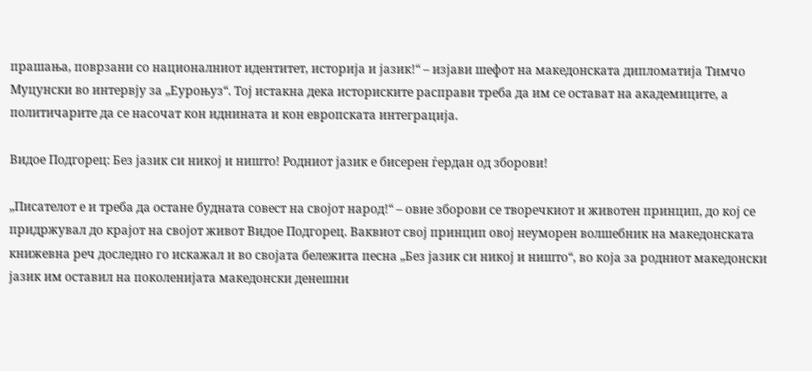прашања, поврзани со националниот идентитет, историја и јазик!“ – изјави шефот на македонската дипломатија Тимчо Муцунски во интервју за „Еуроњуз“. Тој истакна дека историските расправи треба да им се остават на академиците, а политичарите да се насочат кон иднината и кон европската интеграција.

Видое Подгорец: Без јазик си никој и ништо! Родниот јазик е бисерен ѓердан од зборови!

„Писателот е и треба да остане будната совест на својот народ!“ – овие зборови се творечкиот и животен принцип, до кој се придржувал до крајот на својот живот Видое Подгорец. Ваквиот свој принцип овој неуморен волшебник на македонската книжевна реч доследно го искажал и во својата бележита песна „Без јазик си никој и ништо“, во која за родниот македонски јазик им оставил на поколенијата македонски денешни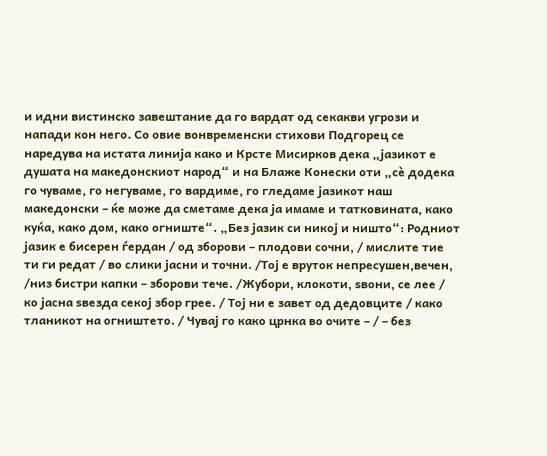и идни вистинско завештание да го вардат од секакви угрози и напади кон него. Со овие вонвременски стихови Подгорец се наредува на истата линија како и Крсте Мисирков дека „јазикот е душата на македонскиот народ“ и на Блаже Конески оти „сѐ додека го чуваме, го негуваме, го вардиме, го гледаме јазикот наш македонски – ќе може да сметаме дека ја имаме и татковината, како куќа, како дом, како огниште“. „Без јазик си никој и ништо“: Родниот јазик е бисерен ѓердан / од зборови – плодови сочни, / мислите тие ти ги редат / во слики јасни и точни. /Тој е вруток непресушен,вечен, /низ бистри капки – зборови тече. /Жубори, клокоти, ѕвони, се лее / ко јасна ѕвезда секој збор грее. / Тој ни е завет од дедовците / како тланикот на огништето. / Чувај го како црнка во очите – / – без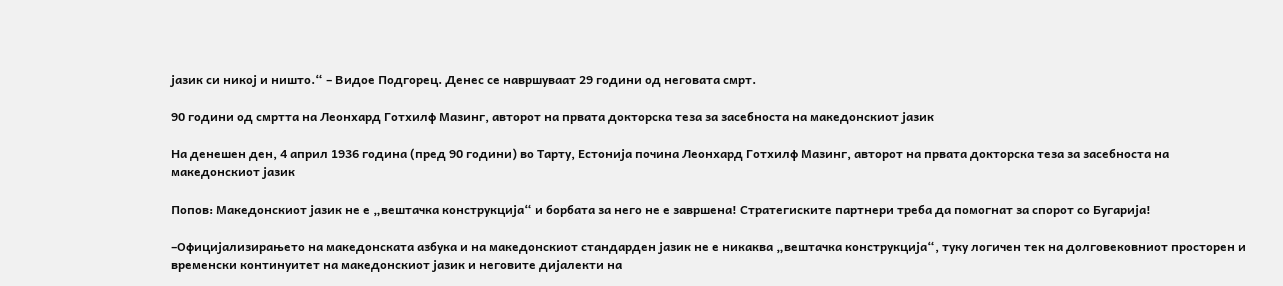јазик си никој и ништо.“ – Видое Подгорец. Денес се навршуваат 29 години од неговата смрт.

90 години од смртта на Леонхард Готхилф Мазинг, авторот на првата докторска теза за засебноста на македонскиот јазик

На денешен ден, 4 април 1936 година (пред 90 години) во Тарту, Естонија почина Леонхард Готхилф Мазинг, авторот на првата докторска теза за засебноста на македонскиот јазик

Попов: Македонскиот јазик не е „вештачка конструкција“ и борбата за него не е завршена! Стратегиските партнери треба да помогнат за спорот со Бугарија!

–Официјализирањето на македонската азбука и на македонскиот стандарден јазик не е никаква „вештачка конструкција“, туку логичен тек на долговековниот просторен и временски континуитет на македонскиот јазик и неговите дијалекти на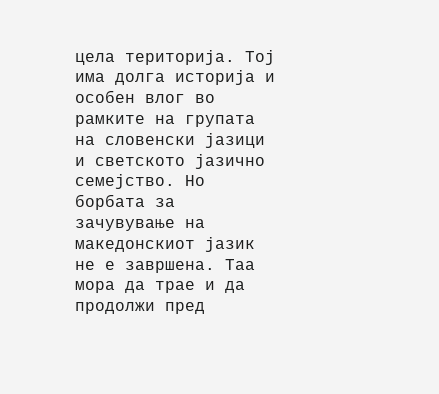цела територија. Тој има долга историја и особен влог во рамките на групата на словенски јазици и светското јазично семејство. Но борбата за зачувување на македонскиот јазик не е завршена. Таа мора да трае и да продолжи пред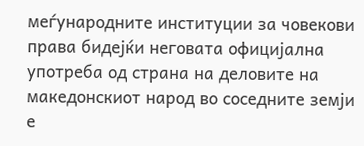меѓународните институции за човекови права бидејќи неговата официјална употреба од страна на деловите на македонскиот народ во соседните земји е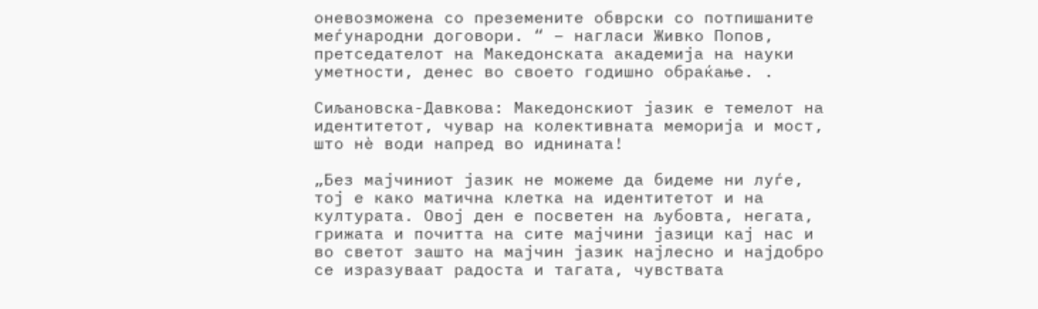оневозможена со преземените обврски со потпишаните меѓународни договори. “ – нагласи Живко Попов, претседателот на Македонската академија на науки уметности, денес во своето годишно обраќање. .

Сиљановска-Давкова: Македонскиот јазик е темелот на идентитетот, чувар на колективната меморија и мост, што нè води напред во иднината!

„Без мајчиниот јазик не можеме да бидеме ни луѓе, тој е како матична клетка на идентитетот и на културата. Овој ден е посветен на љубовта, негата, грижата и почитта на сите мајчини јазици кај нас и во светот зашто на мајчин јазик најлесно и најдобро се изразуваат радоста и тагата, чувствата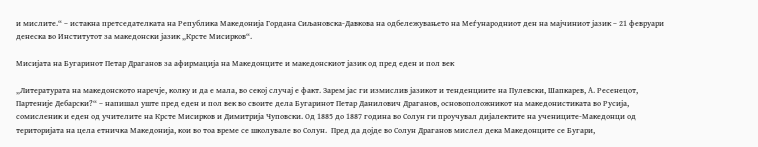и мислите.“ – истакна претседателката на Република Македонија Гордана Сиљановска-Давкова на одбележувањето на Меѓународниот ден на мајчиниот јазик – 21 февруари денеска во Институтот за македонски јазик „Крсте Мисирков“.

Мисијата на Бугаринот Петар Драганов за афирмација на Македонците и македонскиот јазик од пред еден и пол век

„Литературата на македонското наречје, колку и да е мала, во секој случај е факт. Зарем јас ги измислив јазикот и тенденциите на Пулевски, Шапкарев, А. Ресенецот, Партеније Дебарски?“ – напишал уште пред еден и пол век во своите дела Бугаринот Петар Данилович Драганов, основоположникот на македонистиката во Русија, сомисленик и еден од учителите на Крсте Мисирков и Димитрија Чуповски. Од 1885 до 1887 година во Солун ги проучувал дијалектите на учениците-Македонци од територијата на цела етничка Македонија, кои во тоа време се школувале во Солун.  Пред да дојде во Солун Драганов мислел дека Македонците се Бугари,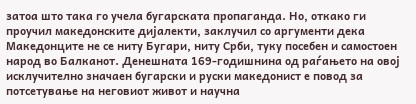затоа што така го учела бугарската пропаганда. Но, откако ги проучил македонските дијалекти, заклучил со аргументи дека Македонците не се ниту Бугари, ниту Срби, туку посебен и самостоен народ во Балканот. Денешната 169-годишнина од раѓањето на овој исклучително значаен бугарски и руски македонист е повод за потсетување на неговиот живот и научна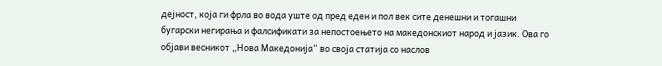дејност, која ги фрла во вода уште од пред еден и пол век сите денешни и тогашни бугарски негирања и фалсификати за непостоењето на македонскиот народ и јазик. Ова го објави весникот „Нова Македонија“ во своја статија со наслов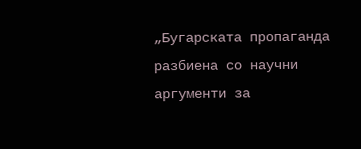„Бугарската пропаганда разбиена со научни аргументи за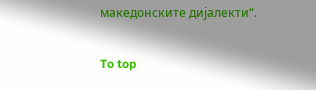македонските дијалекти“.

To top